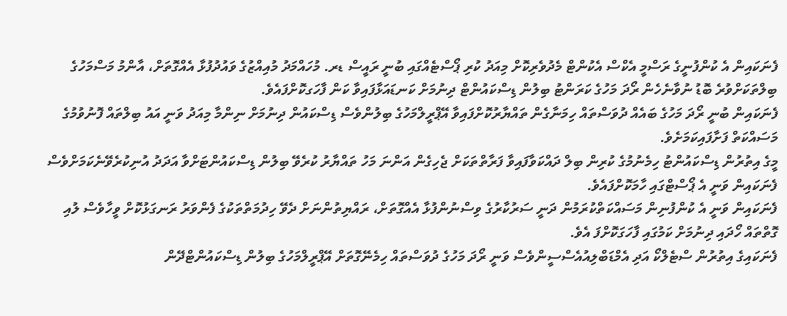ފެނަކައިން އެ ކުންފުނީގެ ރަސްމީ އެކްސް އެކުންޓް މެދުވެރިކޮށް މިއަދު ކުރި ޕޯސްޓެއްގައި ބުނީ ރައީސް ޑރ. މުހައްމަދު މުއިއްޒުގެ ވައުދުފުޅާ އެއްގޮތަށް، އާންމު މަސްމަހުގެ ބިލްތަކަށްވުރެ ބޮޑު ނުވާނެހެން ރޯދަ މަހުގެ ކަރަންޓު ބިލުން ޑިސްކައުންޓް ދިނުމަށް ކަނޑައަޅާފައިވާ ކަން ފާހަގކޮށްފައެވެ.
ފެނަކައިން ބުނީ ރޯދަ މަހުގެ ބައެއް ދުވަސްތައް ހިމަނާގެން ތައްޔާރުކޮށްފައިވާ އޭޕްރީލްމަހުގެ ބިލުންވެސް ޑިސްކައުން ދިނުމަށް ނިންމާ މިއަދު ވަނީ އައު ބިލްތައް ފޮނުވުމުގެ މަސައްކަތް ފަށާފައިކަމަށެވެ.
މީގެ އިތުރުން ޑިސްކައުންޓު ހިމެނުމުގެ ކުރިން ބިލް ދައްކަވާފައިވާ ފަރާތްތަކަށް ޖެހިގެން އަންނަ މަހު ތައްޔާރު ކުރެވޭ ބިލުން ޑިސްކައުންޓަށްވާ އަދަދު އުނިކުރެވޭނެކަމަށްވެސް ފެނަކައިން ވަނީ އެ ޕޯސްޓްގައި ހާމަކޮށްފައެވެ.
ފެނަކައިން ވަނީ އެ ކުންފުނިން މަސައްކަތްކުރަމުން ދަނީ ސަރުކާރުގެ ވިސްނުންފުޅާ އެއްގޮތަށް، ރައްޔިތުންނަށް ދެވޭ ހިދުމަތްތަކުގެ ފެންވަރު ރަނގަޅުކޮށް ވީހާވެސް ލުއި ގޮތްތައް ހޯދައި ދިނުމަށް ކަމުގައި ފާހަގަކޮށްފަ އެވެ.
ފެނަކައިގެ އިތުރުން ސްޓެލްކޯ އަދި އެމްޑަބްލިއުއެސްސީންވެސް ވަނީ ރޯދަ މަހުގެ ދުވަސްތައް ހިމެނޭގޮތަށް އޭޕްރީލްމަހުގެ ބިލުން ޑިސްކައުންޓްދޭން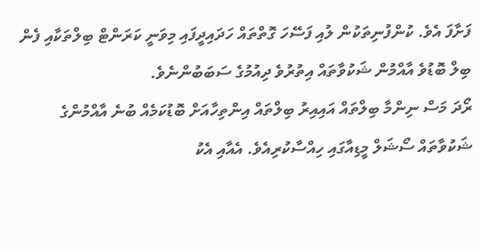ފަށާފަ އެވެ. ކުންފުނިތަކުން ލުއި ފަސޭހަ ގޮތްތައް ހަދައިދީފައި މިވަނީ ކަރަންޓް ބިލްތަކާއި ފެން ބިލް ބޮޑުވެ އާއްމުން ޝަކުވާތައް އިތުރުވެ ދިއުމުގެ ސަބަބުންނެވެ.
ރޯދަ މަސް ނިންމާ ބިލްތައް އައިއިރު ބިލްތައް އިންތިހާއަށް ބޮޑުކަމެއް ބުނެ އާއްމުންގެ ޝަކުވާތައް ސޯޝަލް މީޑިއާގައި ހިއްސާކުރިއެވެ. އެއާއި އެކު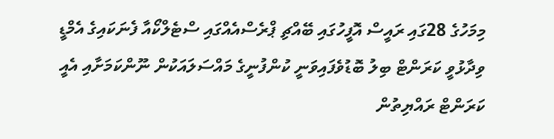މިމަހުގެ 28ގައި ރައީސް އޮފީހުގައި ބޭއްޗި ޕްރެސްއެއްގައި ސްޓެލްކޯއާ ފެނަކައިގެ އެމްޑީ ވިދާޅުވީ ކަރަންޓް ބިލު ބޮޑުވެފައިވަނީ ކުންފުނީގެ މައްސަލައަކުން ނޫންކަމަށާއި އެއީ ކަރަންޓް ރައްޔިތުން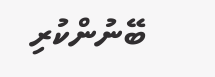ބޭނުންކުރި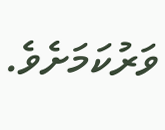ވަރުކަމަށެވެ.